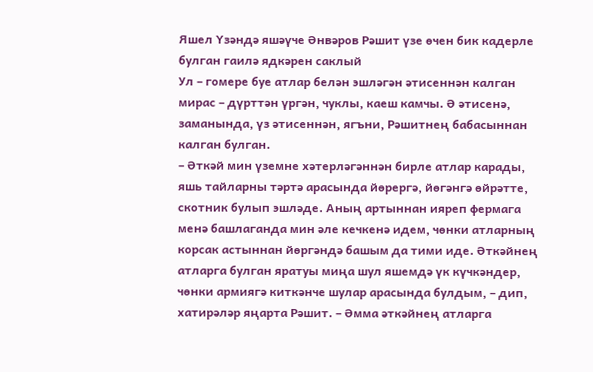Яшел Үзәндә яшәүче Әнвәров Рәшит үзе өчен бик кадерле булган гаилә ядкәрен саклый
Ул – гомере буе атлар белән эшләгән әтисеннән калган мирас – дүрттән үргән, чуклы, каеш камчы. Ә әтисенә, заманында, үз әтисеннән, ягъни, Рәшитнең бабасыннан калган булган.
– Әткәй мин үземне хәтерләгәннән бирле атлар карады, яшь тайларны тәртә арасында йөрергә, йөгәнгә өйрәтте, скотник булып эшләде. Аның артыннан ияреп фермага менә башлаганда мин әле кечкенә идем, чөнки атларның корсак астыннан йөргәндә башым да тими иде. Әткәйнең атларга булган яратуы миңа шул яшемдә үк күчкәндер, чөнки армиягә киткәнче шулар арасында булдым, – дип, хатирәләр яңарта Рәшит. – Әмма әткәйнең атларга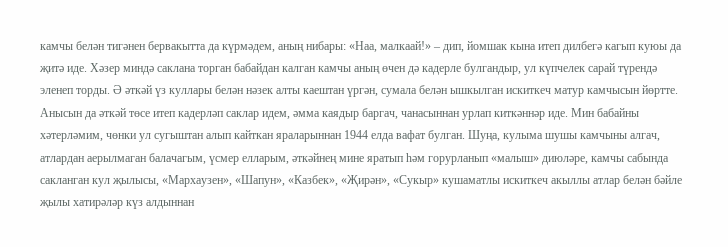камчы белән тигәнен бервакытта да күрмәдем, аның нибары: «Наа, малкаай!» – дип, йомшак кына итеп дилбегә кагып куюы да җитә иде. Хәзер миндә саклана торган бабайдан калган камчы аның өчен дә кадерле булгандыр, ул күпчелек сарай түрендә эленеп торды. Ә әткәй үз куллары белән нәзек алты каештан үргән, сумала белән ышкылган искиткеч матур камчысын йөртте. Анысын да әткәй төсе итеп кадерләп саклар идем, әмма каядыр баргач, чанасыннан урлап киткәннәр иде. Мин бабайны хәтерләмим, чөнки ул сугыштан алып кайткан яраларыннан 1944 елда вафат булган. Шуңа, кулыма шушы камчыны алгач, атлардан аерылмаган балачагым, үсмер елларым, әткәйнең мине яратып һәм горурланып «малыш» диюләре, камчы сабында сакланган кул җылысы, «Мархаузен», «Шапун», «Казбек», «Җирән», «Сукыр» кушаматлы искиткеч акыллы атлар белән бәйле җылы хатирәләр күз алдыннан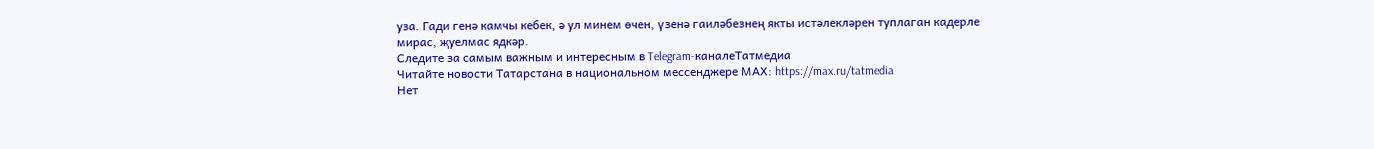уза. Гади генә камчы кебек, ә ул минем өчен, үзенә гаиләбезнең якты истәлекләрен туплаган кадерле мирас, җуелмас ядкәр.
Следите за самым важным и интересным в Telegram-каналеТатмедиа
Читайте новости Татарстана в национальном мессенджере MАХ: https://max.ru/tatmedia
Нет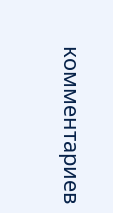комментариев